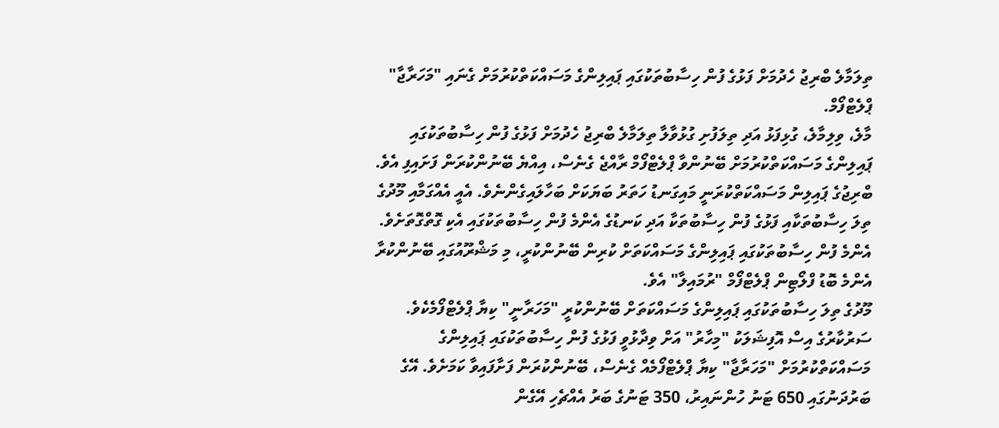ތިލަމާލެ ބްރިޖު ހެދުމަށް ފަޅުގެ ފުން ހިސާބުތަކުގައި ޕައިލިންގެ މަސައްކަތްކުރުމަށް ގެނައި "މަހަރާޖާ" ޕްލެޓްފޯމް.
މާލެ، ވިލިމާލެ، ގުޅިފަޅު އަދި ތިލަފުށި ގުޅުވާލާ ތިލަމާލެ ބްރިޖު ހެދުމަށް ފަޅުގެ ފުން ހިސާބުތަކުގައި ޕައިލިންގެ މަސައްކަތްކުރުމަށް ބޭނުންވާ ޕްލެޓްފޯމް ރާއްޖެ ގެނެސް، އިއްޔެ ބޭނުންކުރަން ފަށައިފި އެވެ.
ބްރިޖުގެ ޕައިލިން މަސައްކަތްކުރަނީ މައިގަނޑު ހަތަރު ބަޔަކަށް ބަހާލައިގެންނެވެ. އެއީ އެއްގަމާއި މޫދުގެ ތިލަ ހިސާބުތަކާއި ފަޅުގެ ފުން ހިސާބުތަކާ އަދި ކަނޑުގެ އެންމެ ފުން ހިސާބުތަކުގައި އެކި ގޮތްގޮތަށެވެ. އެންމެ ފުން ހިސާބުތަކުގައި ޕައިލިންގެ މަސައްކަތަށް ކުރިން ބޭނުންކުރީ، މި މަޝްރޫއުގައި ބޭނުންކުރާ އެންމެ ބޮޑު ފްލޯޓިން ޕްލެޓްފޯމް "ރުމައިލާ" އެވެ.
މޫދުގެ ތިލަ ހިސާބުތަކުގައި ޕައިލިންގެ މަސައްކަތަށް ބޭނުންކުރީ "މަހަރާނީ" ކިޔާ ޕްލެޓްފޯމެކެވެ.
ސަރުކާރުގެ އިސް އޮފިޝަލަކު "މިހާރު" އަށް ވިދާޅުވީ ފަޅުގެ ފުން ހިސާބުތަކުގައި ޕައިލިންގެ މަސައްކަތްކުރުމަށް "މަހަރާޖާ" ކިޔާ ޕްލެޓްފޯމެއް ގެނެސް، ބޭނުންކުރަން ފަށާފައިވާ ކަމަށެވެ. އޭގެ ބަރުދަނުގައި 650 ޓަނު ހުންނައިރު، 350 ޓަނުގެ ބަރު އެއްޗެހި އޭގެން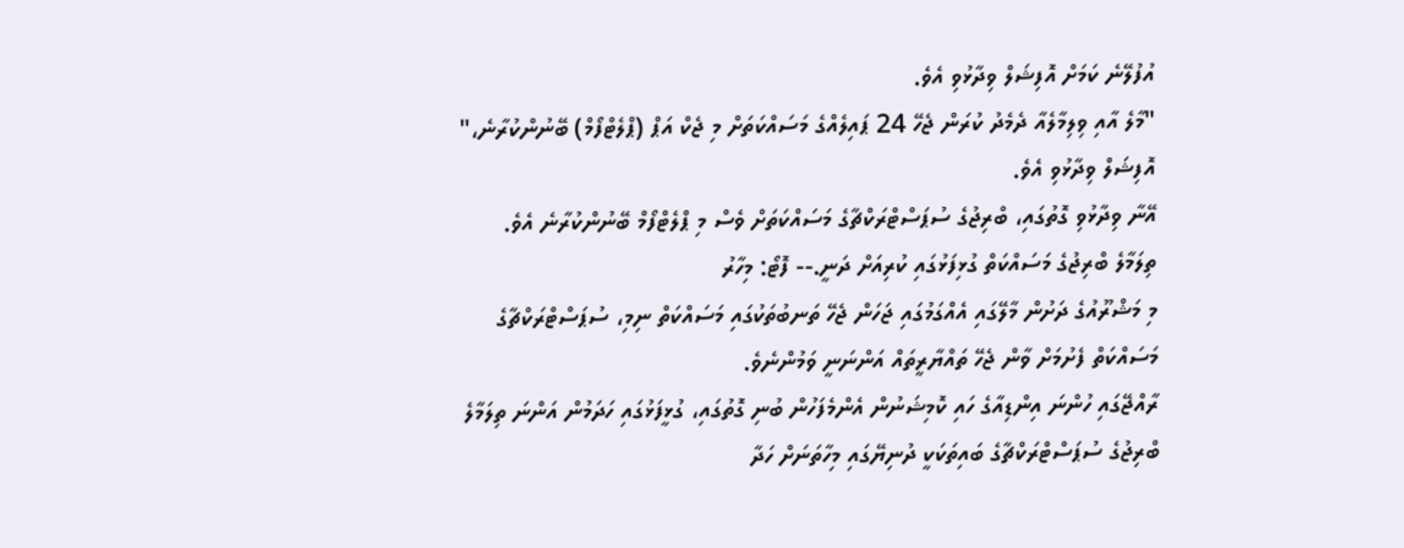އުފުލޭނެ ކަމަށް އޮފިޝަލް ވިދާޅުވި އެވެ.
"މާލެ އާއި ވިލިމާލެއާ ދެމެދު ކުރަން ޖެހޭ 24 ޕައިލެއްގެ މަސައްކަތަށް މި ޖެކް އަޕް (ޕްލެޓްފޯމް) ބޭނުންކުރާނެ،" އޮފިޝަލް ވިދާޅުވި އެވެ.
އޭނާ ވިދާޅުވި ގޮތުގައި، ބްރިޖުގެ ސުޕަސްޓްރަކްޗާގެ މަސައްކަތަށް ވެސް މި ޕްލެޓްފޯމް ބޭނުންކުރާނެ އެވެ.
ތިލަމާލެ ބްރިޖުގެ މަސައްކަތް ގުޅިފަޅުގައި ކުރިއަށް ދަނީ.-- ފޮޓޯ: މިހާރު
މި މަޝްރޫއުގެ ދަށުން މާލޭގައި އެއްގަމުގައި ޖަހަން ޖެހޭ ތަނބުތަކުގައި މަސައްކަތް ނިމި، ސުޕަސްޓްރަކްޗާގެ މަސައްކަތް ފެށުމަށް ވާން ޖެހޭ ތައްޔާރީތައް އަންނަނީ ވަމުންނެވެ.
ރާއްޖޭގައި ހުންނަ އިންޑިއާގެ ހައި ކޮމިޝަނުން އެންމެފަހުން ބުނި ގޮތުގައި، ގުޅީފަޅުގައި ހަދަމުން އަންނަ ތިލަމާލެ ބްރިޖުގެ ސުޕަސްޓްރަކްޗާގެ ބައިތަކަކީ ދުނިޔޭގައި މިހާތަނަށް ހަދާ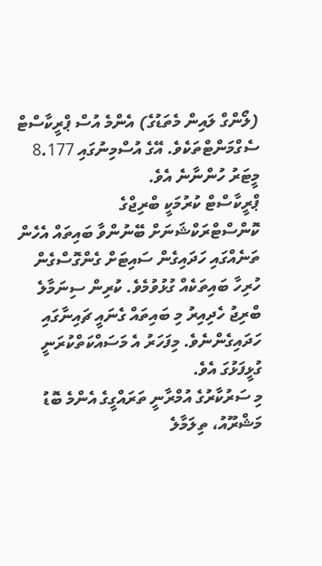(ލޯންގް ލައިން މެތަޑުގެ) އެންމެ އުސް ޕްރީކާސްޓް ސެގްމަންޓްތަކެވެ. އޭގެ އުސްމިނުގައި 8.177 މީޓަރު ހުންނާނެ އެވެ.
ޕްރީކާސްޓް ކުރުމަކީ ބްރިޖްގެ ކޮންސްޓްރަކްޝަނަށް ބޭނުންވާ ބައިތައް އެހެން ތަނެއްގައި ހަދައިގެން ސައިޓަށް ގެންގޮސްގެން ހުރިހާ ބައިތަކެއް ގުޅުވުމެވެ. ކުރިން ސިނަމާލެ ބްރިޖު ހެދިއިރު މި ބައިތައް ގެނައީ ޗައިނާގައި ހަދައިގެންނެވެ. މިފަހަރު އެ މަސައްކަތްކުރަނީ ގުޅީފަޅުގަ އެވެ.
މި ސަރުކާރުގެ އުމްރާނީ ތަރައްގީގެ އެންމެ ބޮޑު މަޝްރޫއު، ތިލަމާލެ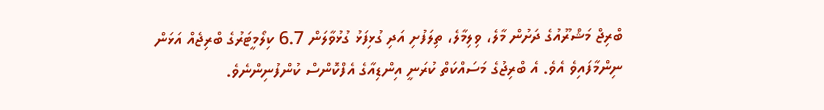ބްރިޖް މަޝްރޫއުގެ ދަށުން މާލެ، ވިލިމާލެ، ތިލަފުށި އަދި ގުޅިފަޅު ގުޅުވާލަން 6.7 ކިލޯމީޓަރުގެ ބްރިޖެއް އަޅަން ނިންމާފައިވެ އެވެ. އެ ބްރިޖުގެ މަސައްކަތް ކުރަނީ އިންޑިއާގެ އެފްކޮންސް ކުންފުނިންނެވެ.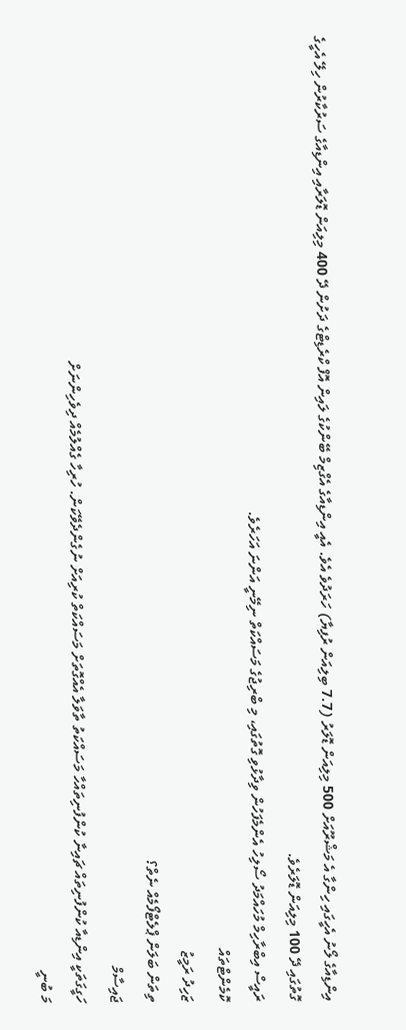އިންޑިއާގެ ލޯނު އެހީގައި ހިންގާ އެ މަޝްރޫއަށް 500 މިލިއަން ޑޮލަރު (7.7 ބިލިއަން ރުފިޔާ) ހަރަދުވެ އެވެ. އެއީ އިންޑިއާގެ އެގްޒިމް ބޭންކުގެ ލައިން އޮފް ކްރެޑިޓްގެ ދަށުން ދޭ 400 މިލިއަން ޑޮލަރާއި އިންޑިއާގެ ސަރުކާރުން ހިލޭ އެހީގެ ގޮތުގައި ދޭ 100 މިލިއަން ޑޮލަރެވެ.
ރައީސް އިބްރާހިމް މުހައްމަދު ސޯލިހު އެންމެފަހުން ވިދާޅުވި ގޮތުގައި، މި ބްރިޖުގެ މަސައްކަތް ނިމޭނީ އަންނަ އަހަރެވެ.
ކޮމެންޓްތައް
ޒަހިދު ރަމީޒު
ތިތަން ބަލަން ޕްލެޓްފޯމެއް ނެތް؟
ޖައިސާމް
ހަގީގަތަކީ އިންޑިއާ ކުންފުނިތައް ޗައިނާ ކުންފުނިތައްހާ މަސައްކަތު ތާވަލާ އެއްގޮތަށް މަސައްކަތް ކުރިއަށް ނުގެންދެވޭކަން. ހުރިހާ ގެއްލުމެއް ދިވެހިންނަށް
މަ ބުނީ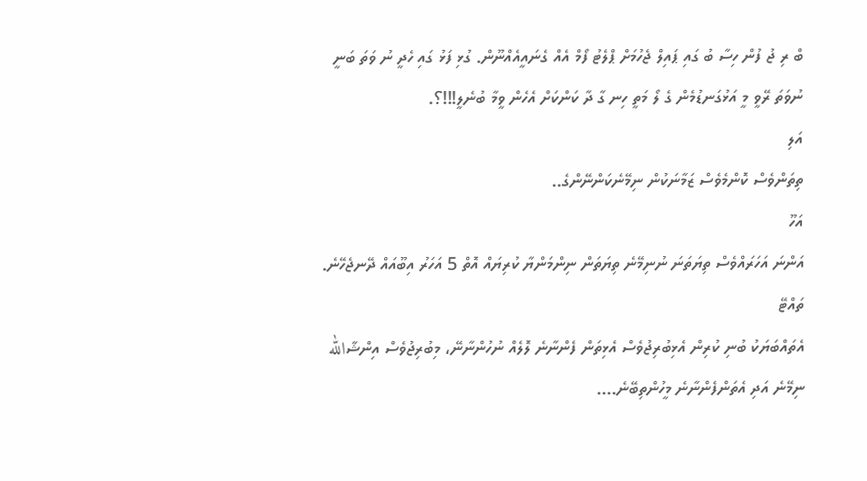ބް ރި ޖު ފުން ހިސާ ބު ގައި ޕައިލް ޖެހުމަށް ޕްލެޓު ފޯމް އެއް ގެނައީއެއްނޫން. ގުޅި ފަޅު ގައި ހެދީ ނު ވަތަ ބަނީ ނުވަތަ ރޭވީ މީ އަޅުގަނޑުމެން ގެ ލޯ މަތީ ހިނ ގާ ދާ ކަންކަށް އެހެން ވީމާ ބުނެލީ!!!؟.
އަލި
ތިތަންވެސް ކޮންމެވެސް ޒަމާނަކުން ނިމޭނެކަންނޭންގެ..
އަހޫ
އަންނަ އަހަރައްވެސް ތިޔަތަނަ ނުނިމޭނެ ތިޔަތަން ނިންމަންޔާ ކުރިޔައް އޮތް 5 އަހަރު އިބޫއައް ދޭނޖެހޭނެ.
ތައްޓޭ
އެތައްބަޔަކު ބުނި ކުރިން އެޅިބުރިޖުވެސް އެޅިތަން ފެންނާނެ ލޮލެއް ނުހުންނާނޭ، މިބުރިޖުވެސް އިންޝާالله ނިމޭނެ އަދި އެތަންފެންނާނެ މީހުންތިބޭނެ....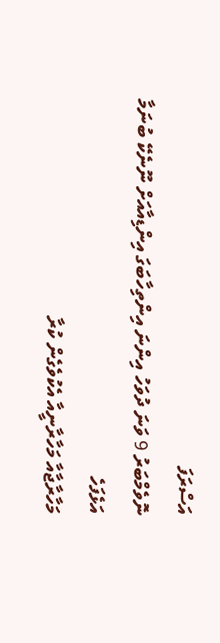އަސްރަފަ
ނޮވެމްބަރު 9 ވަނަ ދުވަހު އިންނަ އިންތިހާބަގަ އިންޑިއާއަށް ނޫނެކޭ ބުނަމާ
އަޅެފަހެ
މަހާރާޖާއާ މަހާރާނީއާ އެކުވެގެން ކުރާ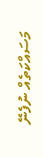މަސައްކަތެއް ނުފެނޭ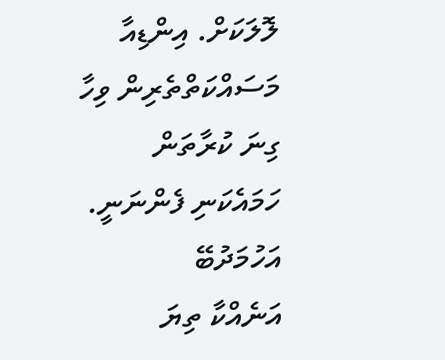ލޮލަކަށް. އިންޑިއާ މަސައްކަތްތެރިން ވިހާ ގިނަ ކުރާތަން ހަމައެކަނި ފެންނަނީ.
އަހުމަދުބޭ
އަނެއްކާ ތިޔަ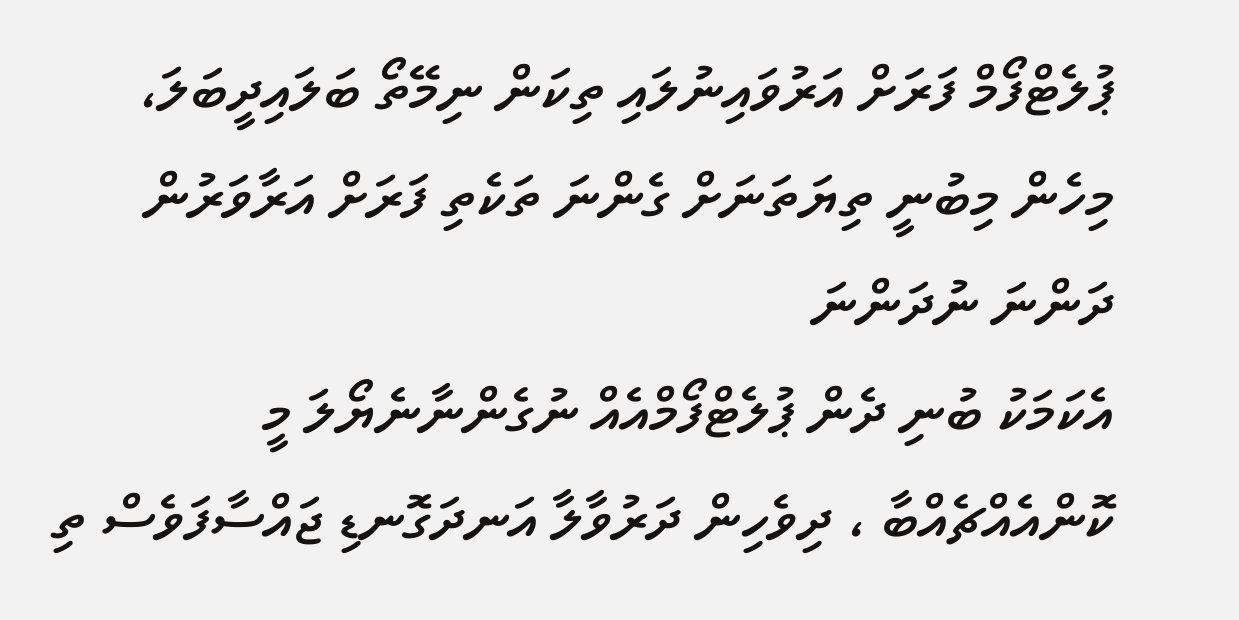ޕުލެޓްފޯމް ފަރަށް އަރުވައިނުލައި ތިކަން ނިމޭތޯ ބަލައިދީބަލަ، މިހެން މިބުނީ ތިޔަތަނަށް ގެންނަ ތަކެތި ފަރަށް އަރާވަރުން
ދަންނަ ނުދަންނަ
އެކަމަކު ބުނި ދެން ޕުލެޓްފޯމްއެއް ނުގެންނާނެޔޯލަ މީ ކޮންއެއްޗެއްބާ ، ދިވެހިން ދަރުވާލާ އަނދަގޮނޑި ޖައްސާފަވެސް ތި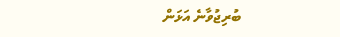ބުރިޖުވާނެ އަޅަން